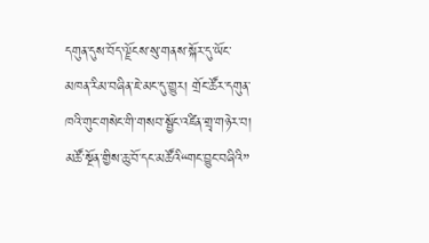དགུན་དུས་བོད་ལྗོངས་སུ་གནས་སྐོར་དུ་ཡོང་མཁན་རིམ་བཞིན་ཇེ་མང་དུ་གྱུར། གྲོང་ཚོར་དགུན་ཁའི་གུང་གསེང་གི་གསབ་སྦྱོང་འཛིན་གྲྭ་གཉེར་བ། མཚོ་སྔོན་གྱིས་ཆུ་བོ་དང་མཚོའི“གང་བྱུང་བཞིའི”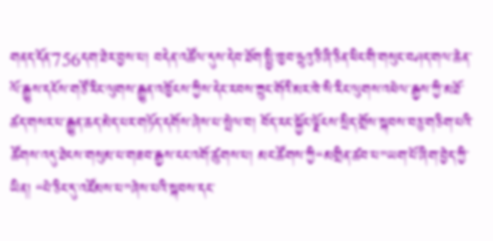གནད་དོན་756དག་ཐེར་བྱས་པ། བདེན་འཚོལ་དུས་དེབ་ཐོག་སྤྱི་ཁྱབ་ཧྲུའུ་ཅི་ཞི་ཅིན་ཕིང་གི་གསུང་བཤད་གལ་ཆེན་ལོ་རྒྱུས་དངོས་གཙོ་རིང་ལུགས་རྒྱུན་འཁྱོངས་ཀྱིས་དེང་རབས་ཀྲུང་གོའི་མར་ཁེ་སི་རིང་ལུགས་འཕེལ་རྒྱས་ཀྱི་མཐོ་ཚད་གསར་པ་རྒྱུན་ཆད་མེད་པར་གཏོད་དགོས་ཞེས་པ་སྤེལ་བ། བོད་རང་སྐྱོང་ལྗོངས་སྲིད་གྲོས་སྐབས་བཅུ་གཅིག་པའི་ཚོགས་འདུ་ཐེངས་གསུམ་པ་གཟབ་རྒྱས་ངང་འགོ་ཚུགས་པ། མང་ཚོགས་ཀྱི“མགྲིན་ཚབ་པ”ཡག་པོ་ཞིག་བྱེད་ཀྱི་ཡིན། “པེ་ཅིང་དུ་འཛོམས་པ”ཞེས་པའི་སྐབས་དང་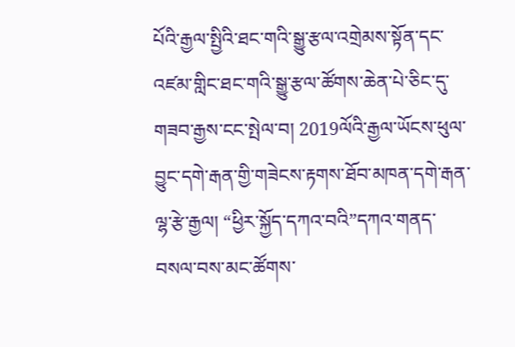པོའི་རྒྱལ་སྤྱིའི་ཐང་གའི་སྒྱུ་རྩལ་འགྲེམས་སྟོན་དང་འཛམ་གླིང་ཐང་གའི་སྒྱུ་རྩལ་ཚོགས་ཆེན་པེ་ཅིང་དུ་གཟབ་རྒྱས་ངང་སྤེལ་བ། 2019ལོའི་རྒྱལ་ཡོངས་ཕུལ་བྱུང་དགེ་རྒན་གྱི་གཟེངས་རྟགས་ཐོབ་མཁན་དགེ་རྒན་ལྷ་རྩེ་རྒྱལ། “ཕྱིར་སྐྱོད་དཀའ་བའི”དཀའ་གནད་བསལ་བས་མང་ཚོགས་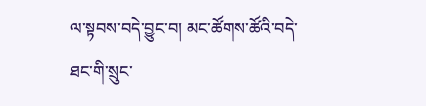ལ་སྟབས་བདེ་བྱུང་བ། མང་ཚོགས་ཚོའི་བདེ་ཐང་གི་སྲུང་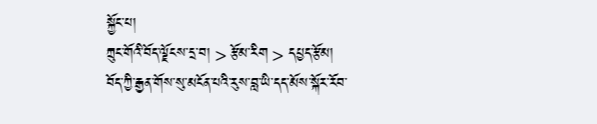སྐྱོང་པ།
ཀྲུང་གོའི་བོད་ལྗོངས་དྲ་བ། > རྩོམ་རིག > དཔྱད་རྩོམ།
བོད་ཀྱི་རྒྱན་གོས་སུ་མངོན་པའི་རུས་བླ་ཡི་དད་མོས་སྐོར་རོབ་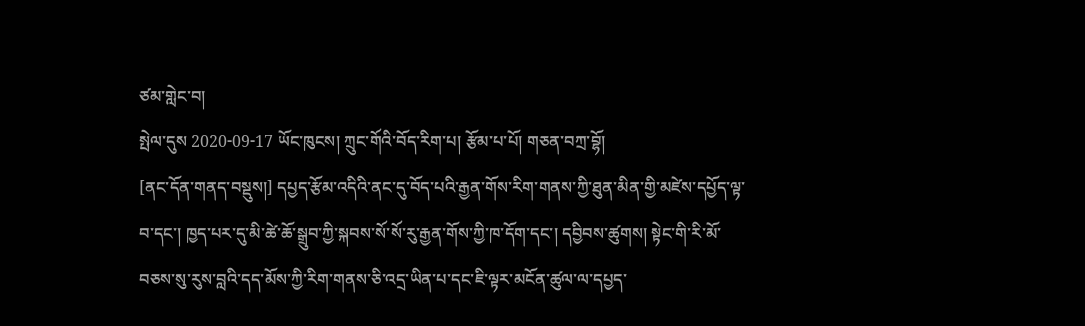ཙམ་གླེང་བ།
སྤེལ་དུས 2020-09-17 ཡོང་ཁུངས། ཀྲུང་གོའི་བོད་རིག་པ། རྩོམ་པ་པོ། གཅན་བཀྲ་བྷོ།
[ནང་དོན་གནད་བསྡུས།] དཔྱད་རྩོམ་འདིའི་ནང་དུ་བོད་པའི་རྒྱན་གོས་རིག་གནས་ཀྱི་ཐུན་མིན་གྱི་མཛེས་དཔྱོད་ལྟ་བ་དང་། ཁྱད་པར་དུ་མི་ཚེ་ཆོ་སྒྲུབ་ཀྱི་སྐབས་སོ་སོ་རུ་རྒྱན་གོས་ཀྱི་ཁ་དོག་དང་། དབྱིབས་ཚུགས། སྟེང་གི་རི་མོ་བཅས་སུ་རུས་བླའི་དད་མོས་ཀྱི་རིག་གནས་ཅི་འདྲ་ཡིན་པ་དང་ཇི་ལྟར་མངོན་ཚུལ་ལ་དཔྱད་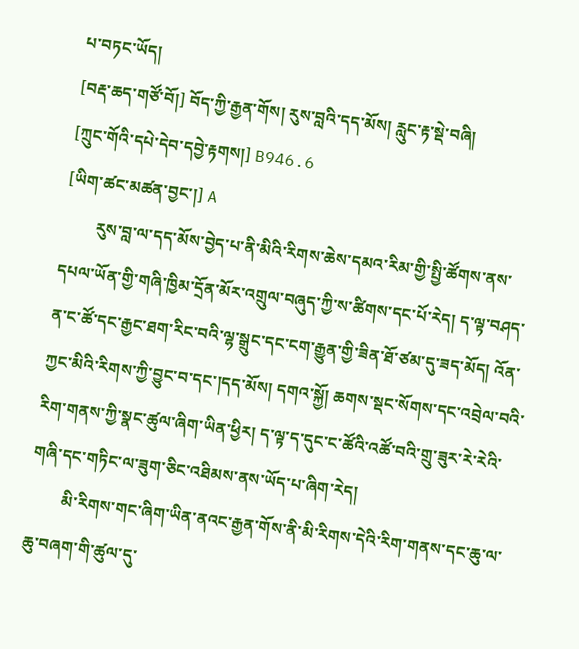པ་བཏང་ཡོད།
[བརྡ་ཆད་གཙོ་བོ།] བོད་ཀྱི་རྒྱན་གོས། རུས་བླའི་དད་མོས། རླུང་རྟ་སྡེ་བཞི།
[ཀྲུང་གོའི་དཔེ་དེབ་དབྱེ་རྟགས།] B946.6
[ཡིག་ཚང་མཚན་བྱང་།] A
        རུས་བླ་ལ་དད་མོས་བྱེད་པ་ནི་མིའི་རིགས་ཆེས་དམའ་རིམ་གྱི་སྤྱི་ཚོགས་ནས་དཔལ་ཡོན་གྱི་གཞི་ཁྱིམ་དྲོན་མོར་འགྲུལ་བཞུད་ཀྱི་ས་ཚིགས་དང་པོ་རེད། ད་ལྟ་བཤད་ན་ང་ཚོ་དང་རྒྱང་ཐག་རིང་བའི་ལྷ་སྒྲུང་དང་ངག་རྒྱུན་གྱི་ཟིན་ཐོ་ཙམ་དུ་ཟད་མོད། འོན་ཀྱང་མིའི་རིགས་ཀྱི་བྱུང་བ་དང་།དད་མོས། དགའ་སྐྱོ། ཆགས་སྡང་སོགས་དང་འབྲེལ་བའི་རིག་གནས་ཀྱི་སྣང་ཚུལ་ཞིག་ཡིན་ཕྱིར། ད་ལྟ་ད་དུང་ང་ཚོའི་འཚོ་བའི་གྲུ་ཟུར་རེ་རེའི་གཞི་དང་གཏིང་ལ་ཟུག་ཅིང་འཐིམས་ནས་ཡོད་པ་ཞིག་རེད།
        མི་རིགས་གང་ཞིག་ཡིན་ནའང་རྒྱན་གོས་ནི་མི་རིགས་དེའི་རིག་གནས་དང་ཆུ་ལ་ཆུ་བཞག་གི་ཚུལ་དུ་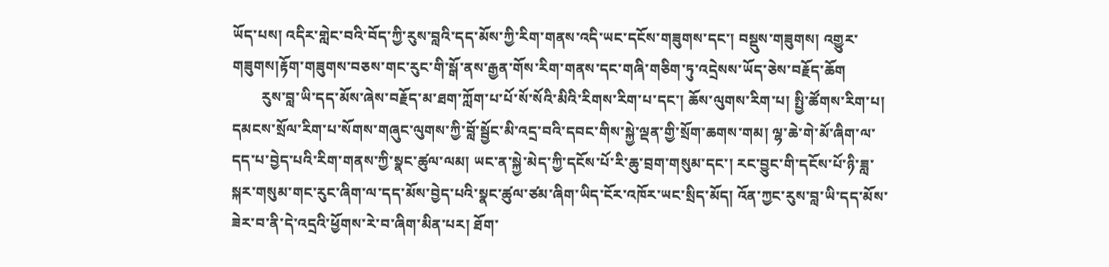ཡོད་པས། འདིར་གླེང་བའི་བོད་ཀྱི་རུས་བླའི་དད་མོས་ཀྱི་རིག་གནས་འདི་ཡང་དངོས་གཟུགས་དང་། བསྡུས་གཟུགས། འགྱུར་གཟུགས།རྟོག་གཟུགས་བཅས་གང་རུང་གི་སྒོ་ནས་རྒྱན་གོས་རིག་གནས་དང་གཞི་གཅིག་ཏུ་འདྲེསས་ཡོད་ཅེས་བརྗོད་ཆོག
        རུས་བླ་ཡི་དད་མོས་ཞེས་བརྗོད་མ་ཐག་ཀློག་པ་པོ་སོ་སོའི་མིའི་རིགས་རིག་པ་དང་། ཆོས་ལུགས་རིག་པ། སྤྱི་ཚོགས་རིག་པ། དམངས་སྲོལ་རིག་པ་སོགས་གཞུང་ལུགས་ཀྱི་བློ་སྦྱོང་མི་འདྲ་བའི་དབང་གིས་སྐྱེ་ལྡན་གྱི་སྲོག་ཆགས་གམ། ལྷ་ཆེ་གེ་མོ་ཞིག་ལ་དད་པ་བྱེད་པའི་རིག་གནས་ཀྱི་སྣང་ཚུལ་ལམ། ཡང་ན་སྐྱེ་མེད་ཀྱི་དངོས་པོ་རི་ཆུ་བྲག་གསུམ་དང་། རང་བྱུང་གི་དངོས་པོ་ཉི་ཟླ་སྐར་གསུམ་གང་རུང་ཞིག་ལ་དད་མོས་བྱེད་པའི་སྣང་ཚུལ་ཙམ་ཞིག་ཡིད་ངོར་འཁོར་ཡང་སྲིད་མོད། འོན་ཀྱང་རུས་བླ་ཡི་དད་མོས་ཟེར་བ་ནི་དེ་འདྲའི་ཕྱོགས་རེ་བ་ཞིག་མིན་པར། ཐོག་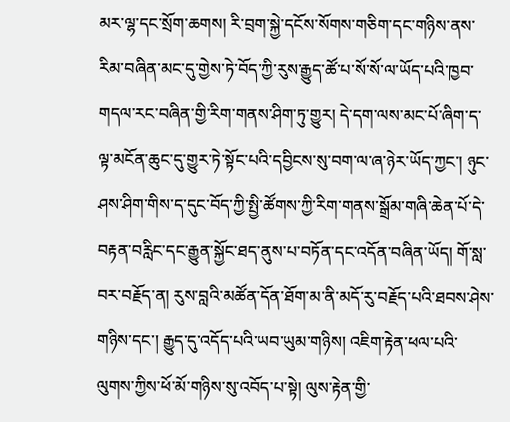མར་ལྷ་དང་སྲོག་ཆགས། རི་བྲག་སྐྱེ་དངོས་སོགས་གཅིག་དང་གཉིས་ནས་རིམ་བཞིན་མང་དུ་གྱེས་ཏེ་བོད་ཀྱི་རུས་རྒྱུད་ཚོ་པ་སོ་སོ་ལ་ཡོད་པའི་ཁྱབ་གདལ་རང་བཞིན་གྱི་རིག་གནས་ཤིག་ཏུ་གྱུར། དེ་དག་ལས་མང་པོ་ཞིག་ད་ལྟ་མངོན་ཆུང་དུ་གྱུར་ཏེ་སྟོང་པའི་དབྱིངས་སུ་བག་ལ་ཞ་ཉེར་ཡོད་ཀྱང་། ཉུང་ཤས་ཤིག་གིས་ད་དུང་བོད་ཀྱི་སྤྱི་ཚོགས་ཀྱི་རིག་གནས་སྒྲོམ་གཞི་ཆེན་པོ་དེ་བརྟན་བརླིང་དང་རྒྱུན་སྐྱོང་ཐད་ནུས་པ་བཏོན་དང་འདོན་བཞིན་ཡོད། གོ་སླ་བར་བརྗོད་ན། རུས་བླའི་མཚོན་དོན་ཐོག་མ་ནི་མདོ་རུ་བརྗོད་པའི་ཐབས་ཤེས་གཉིས་དང་། རྒྱུད་དུ་འདོད་པའི་ཡབ་ཡུམ་གཉིས། འཇིག་རྟེན་ཕལ་པའི་ལུགས་ཀྱིས་ཕོ་མོ་གཉིས་སུ་འབོད་པ་སྟེ། ལུས་རྟེན་གྱི་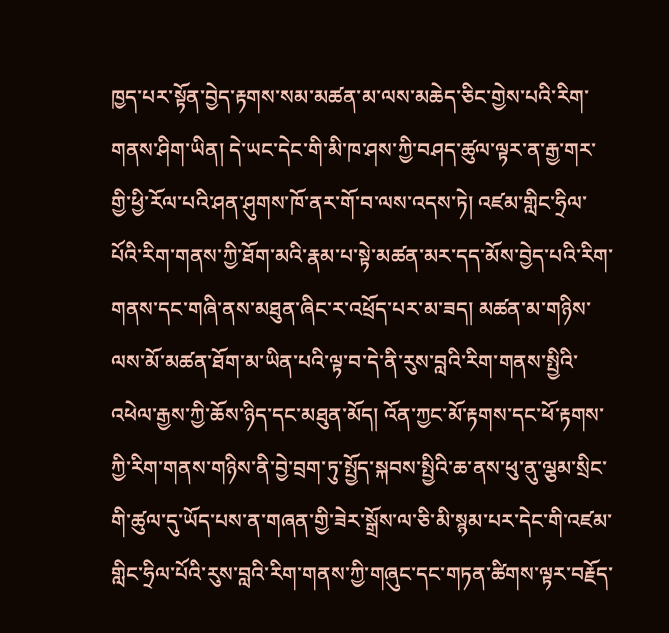ཁྱད་པར་སྟོན་བྱེད་རྟགས་སམ་མཚན་མ་ལས་མཆེད་ཅིང་གྱེས་པའི་རིག་གནས་ཤིག་ཡིན། དེ་ཡང་དེང་གི་མི་ཁ་ཤས་ཀྱི་བཤད་ཚུལ་ལྟར་ན་རྒྱ་གར་གྱི་ཕྱི་རོལ་པའི་ཤན་ཤུགས་ཁོ་ནར་གོ་བ་ལས་འདས་ཏེ། འཛམ་གླིང་ཧྲིལ་པོའི་རིག་གནས་ཀྱི་ཐོག་མའི་རྣམ་པ་སྟེ་མཚན་མར་དད་མོས་བྱེད་པའི་རིག་གནས་དང་གཞི་ནས་མཐུན་ཞིང་ར་འཕྲོད་པར་མ་ཟད། མཚན་མ་གཉིས་ལས་མོ་མཚན་ཐོག་མ་ཡིན་པའི་ལྟ་བ་དེ་ནི་རུས་བླའི་རིག་གནས་སྤྱིའི་འཕེལ་རྒྱས་ཀྱི་ཆོས་ཉིད་དང་མཐུན་མོད། འོན་ཀྱང་མོ་རྟགས་དང་ཕོ་རྟགས་ཀྱི་རིག་གནས་གཉིས་ནི་བྱེ་བྲག་ཏུ་སྤྱོད་སྐབས་སྤྱིའི་ཆ་ནས་ཕུ་ནུ་ལྕམ་སྲིང་གི་ཚུལ་དུ་ཡོད་པས་ན་གཞན་གྱི་ཟེར་སྒྲོས་ལ་ཅི་མི་སྙམ་པར་དེང་གི་འཛམ་གླིང་ཧྲིལ་པོའི་རུས་བླའི་རིག་གནས་ཀྱི་གཞུང་དང་གཏན་ཚིགས་ལྟར་བརྗོད་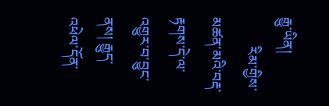རྒྱུ་ཡིན།
        རིམ་གྱིས་མཚན་མའི་བརྡ་རྟགས་དེ་ལ་འགྱུར་བ་བྱུང་ནས། རྒྱུད་འཕེལ་དོན་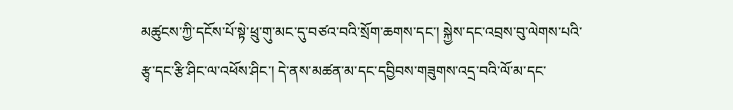མཚུངས་ཀྱི་དངོས་པོ་སྟེ་ཕྲུ་གུ་མང་དུ་བཙའ་བའི་སྲོག་ཆགས་དང་། སྐྱེས་དང་འབྲས་བུ་ལེགས་པའི་རྩྭ་དང་རྩི་ཤིང་ལ་འཕོས་ཤིང་། དེ་ནས་མཚན་མ་དང་དབྱིབས་གཟུགས་འདྲ་བའི་ལོ་མ་དང་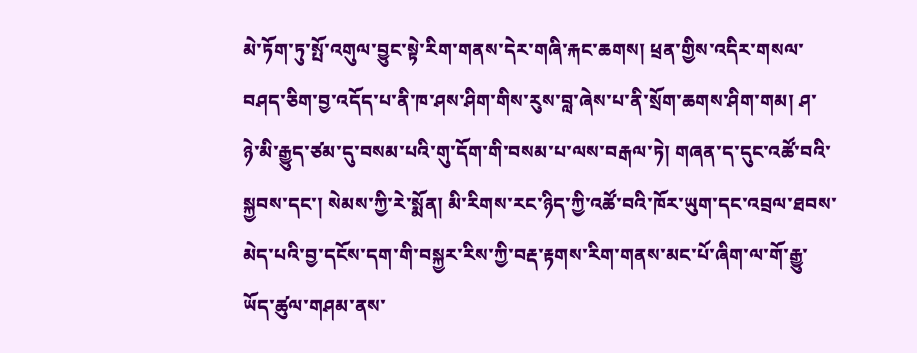མེ་ཏོག་ཏུ་སྤོ་འགུལ་བྱུང་སྟེ་རིག་གནས་དེར་གཞི་རྐང་ཆགས། ཕྲན་གྱིས་འདིར་གསལ་བཤད་ཅིག་བྱ་འདོད་པ་ནི་ཁ་ཤས་ཤིག་གིས་རུས་བླ་ཞེས་པ་ནི་སྲོག་ཆགས་ཤིག་གམ། ཤ་ཉེ་མི་རྒྱུད་ཙམ་དུ་བསམ་པའི་གུ་དོག་གི་བསམ་པ་ལས་བརྒལ་ཏེ། གཞན་ད་དུང་འཚོ་བའི་སྐྱབས་དང་། སེམས་ཀྱི་རེ་སྨོན། མི་རིགས་རང་ཉིད་ཀྱི་འཚོ་བའི་ཁོར་ཡུག་དང་འབྲལ་ཐབས་མེད་པའི་བྱ་དངོས་དག་གི་བསྐྱར་རིས་ཀྱི་བརྡ་རྟགས་རིག་གནས་མང་པོ་ཞིག་ལ་གོ་རྒྱུ་ཡོད་ཚུལ་གཤམ་ནས་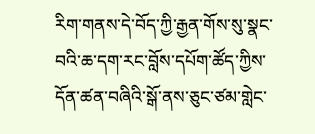རིག་གནས་དེ་བོད་ཀྱི་རྒྱན་གོས་སུ་སྣང་བའི་ཆ་དག་རང་བློས་དཔོག་ཚོད་ཀྱིས་དོན་ཚན་བཞིའི་སྒོ་ནས་ཅུང་ཙམ་གླེང་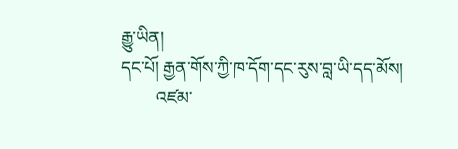རྒྱུ་ཡིན།
དང་པོ། རྒྱན་གོས་ཀྱི་ཁ་དོག་དང་རུས་བླ་ཡི་དད་མོས།
        འཛམ་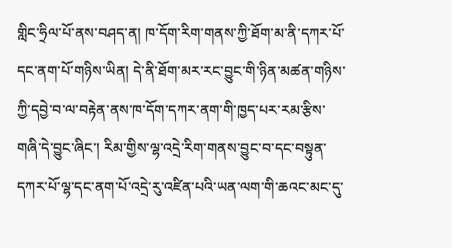གླིང་ཧྲིལ་པོ་ནས་བཤད་ན། ཁ་དོག་རིག་གནས་ཀྱི་ཐོག་མ་ནི་དཀར་པོ་དང་ནག་པོ་གཉིས་ཡིན། དེ་ནི་ཐོག་མར་རང་བྱུང་གི་ཉིན་མཚན་གཉིས་ཀྱི་དབྱེ་བ་ལ་བརྟེན་ནས་ཁ་དོག་དཀར་ནག་གི་ཁྱད་པར་རམ་རྩིས་གཞི་དེ་བྱུང་ཞིང་། རིམ་གྱིས་ལྷ་འདྲེ་རིག་གནས་བྱུང་བ་དང་བསྟུན་དཀར་པོ་ལྷ་དང་ནག་པོ་འདྲེ་རུ་འཛིན་པའི་ཡན་ལག་གི་ཆའང་མང་དུ་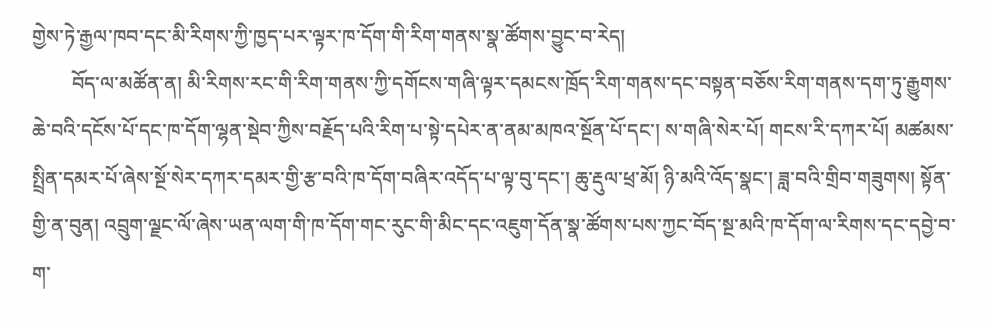གྱེས་ཏེ་རྒྱལ་ཁབ་དང་མི་རིགས་ཀྱི་ཁྱད་པར་ལྟར་ཁ་དོག་གི་རིག་གནས་སྣ་ཚོགས་བྱུང་བ་རེད།
        བོད་ལ་མཚོན་ན། མི་རིགས་རང་གི་རིག་གནས་ཀྱི་དགོངས་གཞི་ལྟར་དམངས་ཁྲོད་རིག་གནས་དང་བསྟན་བཅོས་རིག་གནས་དག་ཏུ་རྒྱུགས་ཆེ་བའི་དངོས་པོ་དང་ཁ་དོག་ལྷན་སྡེབ་ཀྱིས་བརྗོད་པའི་རིག་པ་སྟེ་དཔེར་ན་ནམ་མཁའ་སྔོན་པོ་དང་། ས་གཞི་སེར་པོ། གངས་རི་དཀར་པོ། མཚམས་སྤྲིན་དམར་པོ་ཞེས་སྔོ་སེར་དཀར་དམར་གྱི་རྩ་བའི་ཁ་དོག་བཞིར་འདོད་པ་ལྟ་བུ་དང་། ཆུ་རྡུལ་ཕྲ་མོ། ཉི་མའི་འོད་སྣང་། ཟླ་བའི་གྲིབ་གཟུགས། སྟོན་གྱི་ན་བུན། འབྲུག་ལྗང་ལོ་ཞེས་ཡན་ལག་གི་ཁ་དོག་གང་རུང་གི་མིང་དང་འཇུག་དོན་སྣ་ཚོགས་པས་ཀྱང་བོད་སྔ་མའི་ཁ་དོག་ལ་རིགས་དང་དབྱེ་བ་ག་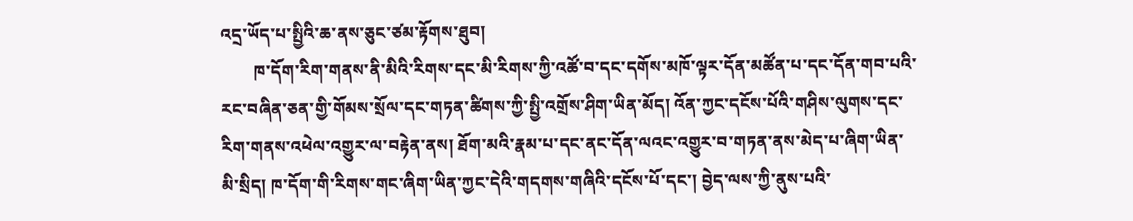འདྲ་ཡོད་པ་སྤྱིའི་ཆ་ནས་ཅུང་ཙམ་རྟོགས་ཐུབ།
        ཁ་དོག་རིག་གནས་ནི་མིའི་རིགས་དང་མི་རིགས་ཀྱི་འཚོ་བ་དང་དགོས་མཁོ་ལྟར་དོན་མཚོན་པ་དང་དོན་གབ་པའི་རང་བཞིན་ཅན་གྱི་གོམས་སྲོལ་དང་གཏན་ཚིགས་ཀྱི་སྤྱི་འགྲོས་ཤིག་ཡིན་མོད། འོན་ཀྱང་དངོས་པོའི་གཤིས་ལུགས་དང་རིག་གནས་འཕེལ་འགྱུར་ལ་བརྟེན་ནས། ཐོག་མའི་རྣམ་པ་དང་ནང་དོན་ལའང་འགྱུར་བ་གཏན་ནས་མེད་པ་ཞིག་ཡིན་མི་སྲིད། ཁ་དོག་གི་རིགས་གང་ཞིག་ཡིན་ཀྱང་དེའི་གདགས་གཞིའི་དངོས་པོ་དང་། བྱེད་ལས་ཀྱི་ནུས་པའི་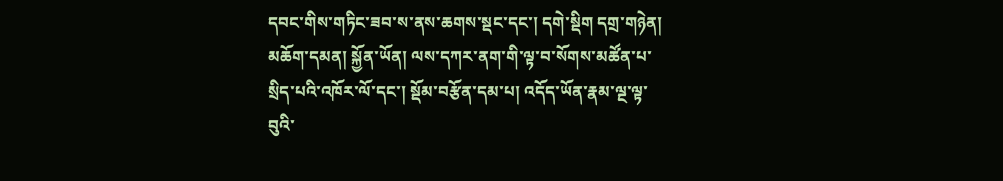དབང་གིས་གཏིང་ཟབ་ས་ནས་ཆགས་སྡང་དང་། དགེ་སྡིག དགྲ་གཉེན། མཆོག་དམན། སྐྱོན་ཡོན། ལས་དཀར་ནག་གི་ལྟ་བ་སོགས་མཚོན་པ་སྲིད་པའི་འཁོར་ལོ་དང་། སྡོམ་བརྩོན་དམ་པ། འདོད་ཡོན་རྣམ་ལྔ་ལྟ་བུའི་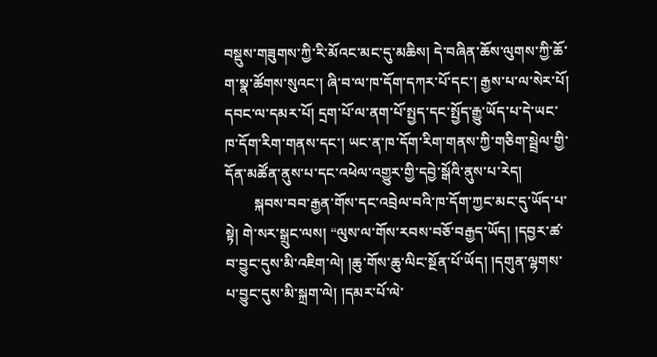བསྡུས་གཟུགས་ཀྱི་རི་མོའང་མང་དུ་མཆིས། དེ་བཞིན་ཆོས་ལུགས་ཀྱི་ཆོ་ག་སྣ་ཚོགས་སུའང་། ཞི་བ་ལ་ཁ་དོག་དཀར་པོ་དང་། རྒྱས་པ་ལ་སེར་པོ། དབང་ལ་དམར་པོ། དྲག་པོ་ལ་ནག་པོ་སྤྱད་དང་སྤྱོད་རྒྱུ་ཡོད་པ་དེ་ཡང་ཁ་དོག་རིག་གནས་དང་། ཡང་ན་ཁ་དོག་རིག་གནས་ཀྱི་གཅིག་སྦྲེལ་གྱི་དོན་མཚོན་ནུས་པ་དང་འཕེལ་འགྱུར་གྱི་དབྱེ་སྒོའི་ནུས་པ་རེད།
        སྐབས་བབ་རྒྱན་གོས་དང་འབྲེལ་བའི་ཁ་དོག་ཀྱང་མང་དུ་ཡོད་པ་སྟེ། གེ་སར་སྒྲུང་ལས། “ལུས་ལ་གོས་རབས་བཅོ་བརྒྱད་ཡོད། །དབྱར་ཚ་བ་བྱུང་དུས་མི་འཇིག་ལེ། །ཆུ་གོས་ཆུ་ལིང་སྔོན་པོ་ཡོད། །དགུན་ལྷགས་པ་བྱུང་དུས་མི་སྐྲག་ལེ། །དམར་པོ་ལེ་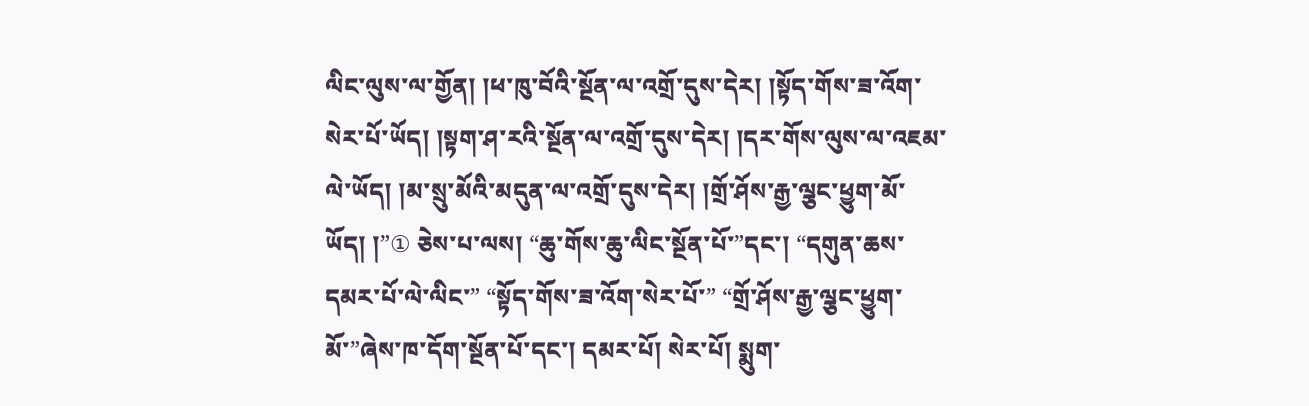ལིང་ལུས་ལ་གྱོན། །ཕ་ཁུ་བོའི་སྔོན་ལ་འགྲོ་དུས་དེར། །སྟོད་གོས་ཟ་འོག་སེར་པོ་ཡོད། །སྟག་ཤ་རའི་སྔོན་ལ་འགྲོ་དུས་དེར། །དར་གོས་ལུས་ལ་འཇམ་ལེ་ཡོད། །མ་སྲུ་མོའི་མདུན་ལ་འགྲོ་དུས་དེར། །གྲོ་ཤོས་རྒྱ་ལྕང་ཕྱུག་མོ་ཡོད། །”① ཅེས་པ་ལས། “ཆུ་གོས་ཆུ་ལིང་སྔོན་པོ་”དང་། “དགུན་ཆས་དམར་པོ་ལེ་ལིང་” “སྟོད་གོས་ཟ་འོག་སེར་པོ་” “གྲོ་ཤོས་རྒྱ་ལྕང་ཕྱུག་མོ་”ཞེས་ཁ་དོག་སྔོན་པོ་དང་། དམར་པོ། སེར་པོ། སྨུག་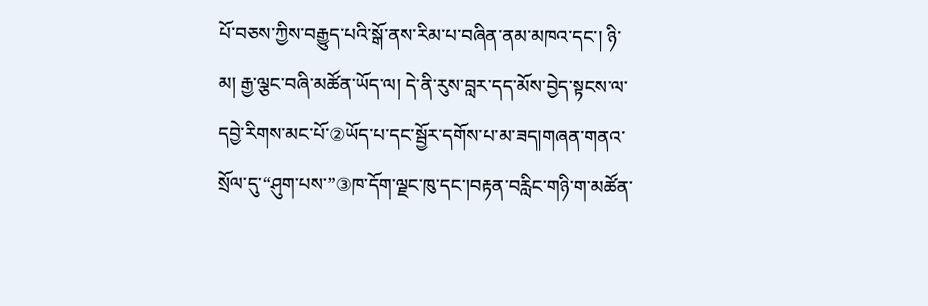པོ་བཅས་ཀྱིས་བརྒྱུད་པའི་སྒོ་ནས་རིམ་པ་བཞིན་ནམ་མཁའ་དང་། ཉི་མ། རྒྱ་ལྕང་བཞི་མཚོན་ཡོད་ལ། དེ་ནི་རུས་བླར་དད་མོས་བྱེད་སྟངས་ལ་དབྱེ་རིགས་མང་པོ་②ཡོད་པ་དང་སྦྱོར་དགོས་པ་མ་ཟད།གཞན་གནའ་སྲོལ་དུ་“ཤུག་པས་”③ཁ་དོག་ལྗང་ཁུ་དང་།བརྟན་བརླིང་གཉི་ག་མཚོན་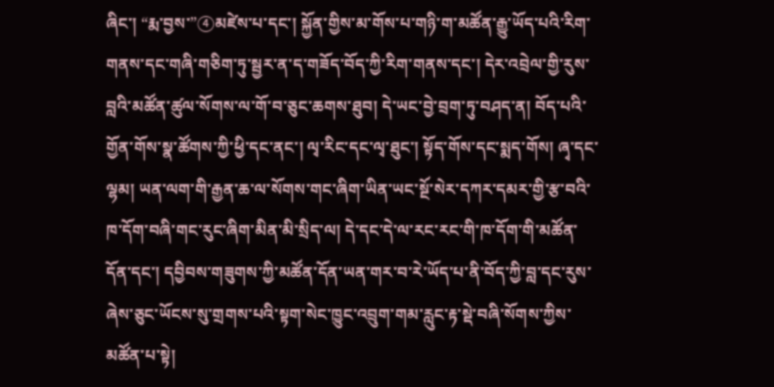ཞིང་། “རྨ་བྱས་”④མཛེས་པ་དང་། སྐྱོན་གྱིས་མ་གོས་པ་གཉི་ག་མཚོན་རྒྱུ་ཡོད་པའི་རིག་གནས་དང་གཞི་གཅིག་ཏུ་སྦྱར་ན་ད་གཟོད་བོད་ཀྱི་རིག་གནས་དང་། དེར་འབྲེལ་གྱི་རུས་བླའི་མཚོན་ཚུལ་སོགས་ལ་གོ་བ་ཅུང་ཆགས་ཐུབ། དེ་ཡང་བྱེ་བྲག་ཏུ་བཤད་ན། བོད་པའི་གྱོན་གོས་སྣ་ཚོགས་ཀྱི་ཕྱི་དང་ནང་། ལྭ་རིང་དང་ལྭ་ཐུང་། སྟོད་གོས་དང་སྨད་གོས། ཞྭ་དང་ལྷམ། ཡན་ལག་གི་རྒྱན་ཆ་ལ་སོགས་གང་ཞིག་ཡིན་ཡང་སྔོ་སེར་དཀར་དམར་གྱི་རྩ་བའི་ཁ་དོག་བཞི་གང་རུང་ཞིག་མིན་མི་སྲིད་ལ། དེ་དང་དེ་ལ་རང་རང་གི་ཁ་དོག་གི་མཚོན་དོན་དང་། དབྱིབས་གཟུགས་ཀྱི་མཚོན་དོན་ཡན་གར་བ་རེ་ཡོད་པ་ནི་བོད་ཀྱི་བླ་དང་རུས་ཞེས་ཅུང་ཡོངས་སུ་གྲགས་པའི་སྟག་སེང་ཁྱུང་འབྲུག་གམ་རླུང་རྟ་སྡེ་བཞི་སོགས་ཀྱིས་མཚོན་པ་སྟེ།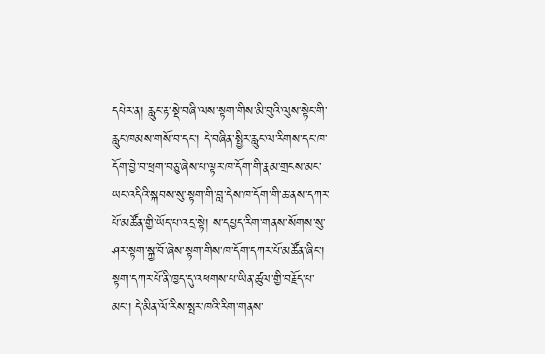དཔེར་ན། རླུང་རྟ་སྡེ་བཞི་ལས་སྟག་གིས་མི་བུའི་ལུས་སྟེང་གི་རླུང་ཁམས་གསོ་བ་དང་། དེ་བཞིན་སྤྱིར་རླུང་ལ་རིགས་དང་ཁ་དོག་བྱེ་བ་ཕྲག་བཅུ་ཞེས་པ་ལྟར་ཁ་དོག་གི་རྣམ་གྲངས་མང་ཡང་འདིའི་སྐབས་སུ་སྟག་གི་བླ་དེས་ཁ་དོག་གི་ཆ་ནས་དཀར་པོ་མཚོན་གྱི་ཡོད་པ་འདྲ་སྟེ། ས་དཔྱད་རིག་གནས་སོགས་སུ་ཤར་སྟག་སྐྱ་བོ་ཞེས་སྟག་གིས་ཁ་དོག་དཀར་པོ་མཚོན་ཞིང་། སྟག་དཀར་པོ་ནི་ཁྱད་དུ་འཕགས་པ་ཡིན་ཚུལ་གྱི་བརྗོད་པ་མང་། དེ་མིན་ལོ་རིས་སྤར་ཁའི་རིག་གནས་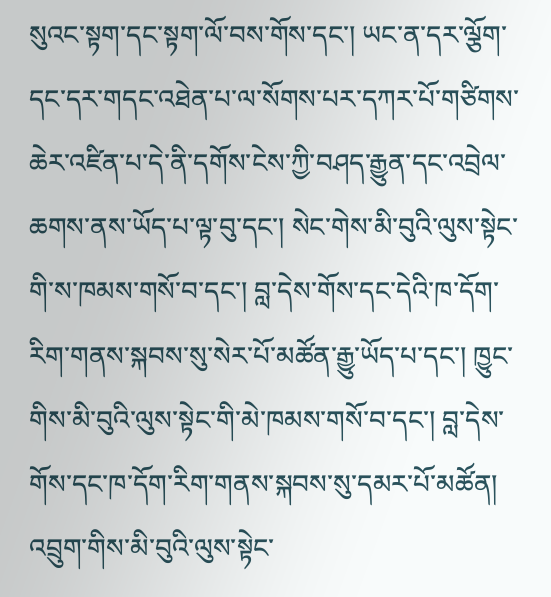སུའང་སྟག་དང་སྟག་ལོ་བས་གོས་དང་། ཡང་ན་དར་ལྕོག་དང་དར་གདང་འཐེན་པ་ལ་སོགས་པར་དཀར་པོ་གཙིགས་ཆེར་འཛིན་པ་དེ་ནི་དགོས་ངེས་ཀྱི་བཤད་རྒྱུན་དང་འབྲེལ་ཆགས་ནས་ཡོད་པ་ལྟ་བུ་དང་། སེང་གེས་མི་བུའི་ལུས་སྟེང་གི་ས་ཁམས་གསོ་བ་དང་། བླ་དེས་གོས་དང་དེའི་ཁ་དོག་རིག་གནས་སྐབས་སུ་སེར་པོ་མཚོན་རྒྱུ་ཡོད་པ་དང་། ཁྱུང་གིས་མི་བུའི་ལུས་སྟེང་གི་མེ་ཁམས་གསོ་བ་དང་། བླ་དེས་གོས་དང་ཁ་དོག་རིག་གནས་སྐབས་སུ་དམར་པོ་མཚོན། འབྲུག་གིས་མི་བུའི་ལུས་སྟེང་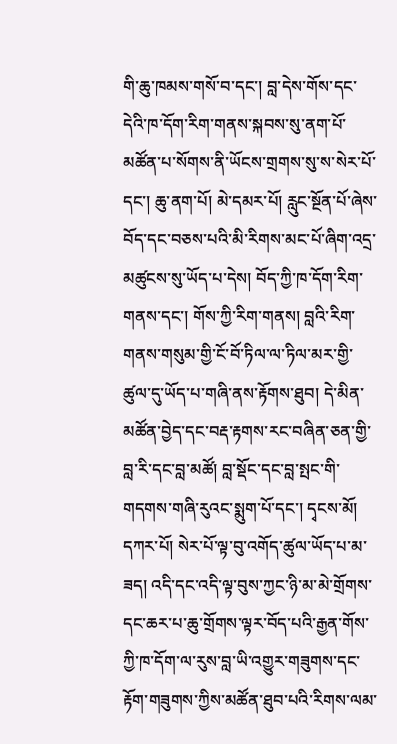གི་ཆུ་ཁམས་གསོ་བ་དང་། བླ་དེས་གོས་དང་དེའི་ཁ་དོག་རིག་གནས་སྐབས་སུ་ནག་པོ་མཚོན་པ་སོགས་ནི་ཡོངས་གྲགས་སུ་ས་སེར་པོ་དང་། ཆུ་ནག་པོ། མེ་དམར་པོ། རླུང་སྔོན་པོ་ཞེས་བོད་དང་བཅས་པའི་མི་རིགས་མང་པོ་ཞིག་འདྲ་མཚུངས་སུ་ཡོད་པ་དེས། བོད་ཀྱི་ཁ་དོག་རིག་གནས་དང་། གོས་ཀྱི་རིག་གནས། བླའི་རིག་གནས་གསུམ་གྱི་ངོ་བོ་ཏིལ་ལ་ཏིལ་མར་གྱི་ཚུལ་དུ་ཡོད་པ་གཞི་ནས་རྟོགས་ཐུབ། དེ་མིན་མཚོན་བྱེད་དང་བརྡ་རྟགས་རང་བཞིན་ཅན་གྱི་བླ་རི་དང་བླ་མཚོ། བླ་སྡོང་དང་བླ་སྤང་གི་གདགས་གཞི་རུའང་སྨུག་པོ་དང་། དྭངས་མོ། དཀར་པོ། སེར་པོ་ལྟ་བུ་འགོད་ཚུལ་ཡོད་པ་མ་ཟད། འདི་དང་འདི་ལྟ་བུས་ཀྱང་ཉི་མ་མེ་གྲོགས་དང་ཆར་པ་ཆུ་གྲོགས་ལྟར་བོད་པའི་རྒྱན་གོས་ཀྱི་ཁ་དོག་ལ་རུས་བླ་ཡི་འགྱུར་གཟུགས་དང་རྟོག་གཟུགས་ཀྱིས་མཚོན་ཐུབ་པའི་རིགས་ལམ་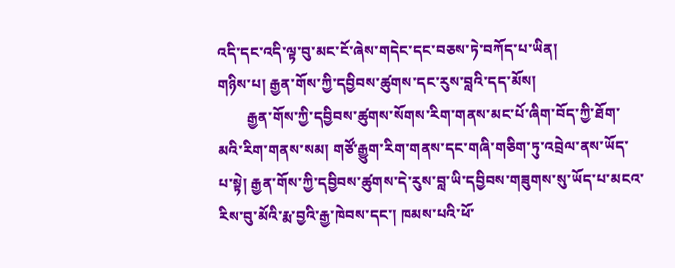འདི་དང་འདི་ལྟ་བུ་མང་ངོ་ཞེས་གདེང་དང་བཅས་ཏེ་བཀོད་པ་ཡིན།
གཉིས་པ། རྒྱན་གོས་ཀྱི་དབྱིབས་ཚུགས་དང་རུས་བླའི་དད་མོས།
        རྒྱན་གོས་ཀྱི་དབྱིབས་ཚུགས་སོགས་རིག་གནས་མང་པོ་ཞིག་བོད་ཀྱི་ཐོག་མའི་རིག་གནས་སམ། གཙོ་རྒྱུག་རིག་གནས་དང་གཞི་གཅིག་ཏུ་འབྲེལ་ནས་ཡོད་པ་སྟེ། རྒྱན་གོས་ཀྱི་དབྱིབས་ཚུགས་དེ་རུས་བླ་ཡི་དབྱིབས་གཟུགས་སུ་ཡོད་པ་མངའ་རིས་བུ་མོའི་རྨ་བྱའི་རྒྱ་ཁེབས་དང་། ཁམས་པའི་ཕོ་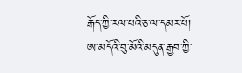རྒོད་ཀྱི་རལ་པའི་ཅ་ལ་དམར་པོ། ཨ་མདོའི་བུ་མོའི་མདུན་རྒྱབ་ཀྱི་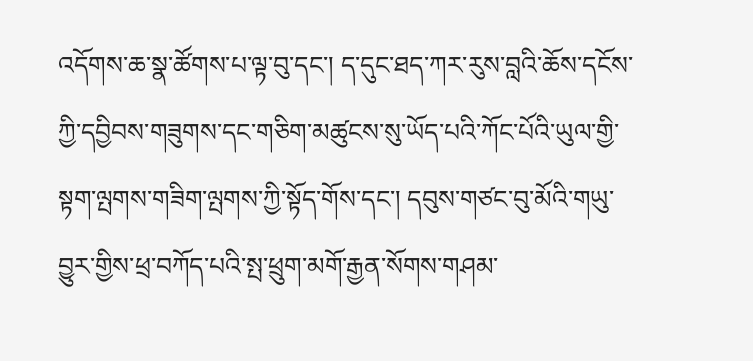འདོགས་ཆ་སྣ་ཚོགས་པ་ལྟ་བུ་དང་། ད་དུང་ཐད་ཀར་རུས་བླའི་ཆོས་དངོས་ཀྱི་དབྱིབས་གཟུགས་དང་གཅིག་མཚུངས་སུ་ཡོད་པའི་ཀོང་པོའི་ཡུལ་གྱི་སྟག་ལྤགས་གཟིག་ལྤགས་ཀྱི་སྟོད་གོས་དང་། དབུས་གཙང་བུ་མོའི་གཡུ་བྱུར་གྱིས་ཕྲ་བཀོད་པའི་སྤ་ཕྲུག་མགོ་རྒྱན་སོགས་གཤམ་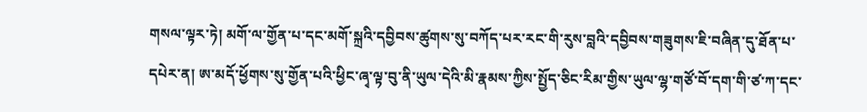གསལ་ལྟར་ཏེ། མགོ་ལ་གྱོན་པ་དང་མགོ་སྐྲའི་དབྱིབས་ཚུགས་སུ་བཀོད་པར་རང་གི་རུས་བླའི་དབྱིབས་གཟུགས་ཇི་བཞིན་དུ་ཐོན་པ་དཔེར་ན། ཨ་མདོ་ཕྱོགས་སུ་གྱོན་པའི་ཕྱིང་ཞྭ་ལྟ་བུ་ནི་ཡུལ་དེའི་མི་རྣམས་ཀྱིས་སྤྱོད་ཅིང་རིམ་གྱིས་ཡུལ་ལྷ་གཙོ་བོ་དག་གི་ཙ་ཀ་དང་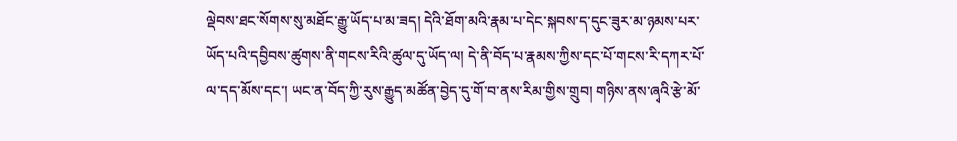ལྡེབས་ཐང་སོགས་སུ་མཐོང་རྒྱུ་ཡོད་པ་མ་ཟད། དེའི་ཐོག་མའི་རྣམ་པ་དེང་སྐབས་ད་དུང་ཟུར་མ་ཉམས་པར་ཡོད་པའི་དབྱིབས་ཚུགས་ནི་གངས་རིའི་ཚུལ་དུ་ཡོད་ལ། དེ་ནི་བོད་པ་རྣམས་ཀྱིས་དང་པོ་གངས་རི་དཀར་པོ་ལ་དད་མོས་དང་། ཡང་ན་བོད་ཀྱི་རུས་རྒྱུད་མཚོན་བྱེད་དུ་གོ་བ་ནས་རིམ་གྱིས་གྲུབ། གཉིས་ནས་ཞྭའི་རྩེ་མོ་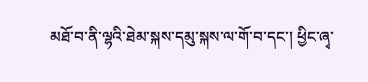མཐོ་བ་ནི་ལྷའི་ཐེམ་སྐས་དམུ་སྐས་ལ་གོ་བ་དང་། ཕྱིང་ཞྭ་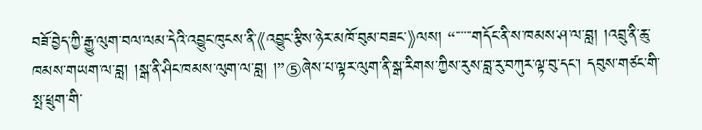བཟོ་བྱེད་ཀྱི་རྒྱུ་ལུག་བལ་ལམ་དེའི་འབྱུང་ཁུངས་ནི་《འབྱུང་རྩིས་ཉེར་མཁོ་བུམ་བཟང་》ལས། “་་་་་་གདོང་ནི་ས་ཁམས་ཤ་ལ་བླ། །འབྲུ་ནི་ཆུ་ཁམས་གཡག་ལ་བླ། །སྒ་ནི་ཤིང་ཁམས་ལུག་ལ་བླ། །”⑤ཞེས་པ་ལྟར་ལུག་ནི་སྒ་རིགས་ཀྱིས་རུས་བླ་རུ་བཀུར་ལྟ་བུ་དང་། དབུས་གཙང་གི་སྤ་ཕྲུག་གི་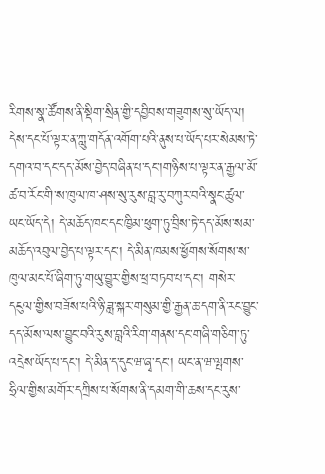རིགས་སྣ་ཚོགས་ནི་སྡིག་སྲིན་གྱི་དབྱིབས་གཟུགས་སུ་ཡོད་ལ། དེས་དང་པོ་ལྟར་ན་ཀླུ་གདོན་འགོག་པའི་ནུས་པ་ཡོད་པར་སེམས་ཏེ་དགའ་བ་དང་དད་མོས་བྱེད་བཞིན་པ་དང་།གཉིས་པ་ལྟར་ན་རྒྱལ་མོ་ཚ་བ་རོང་གི་ས་ཁུལ་ཁ་ཤས་སུ་རུས་བླ་རུ་བཀུར་བའི་སྣང་ཚུལ་ཡང་ཡོད་དེ། དེ་མཆོད་ཁང་དང་ཁྱིམ་ཕུག་ཏུ་བྲིས་ཏེ་དད་མོས་སམ་མཆོད་འབུལ་བྱེད་པ་ལྟར་དང་། དེ་མིན་ཁམས་ཕྱོགས་སོགས་ས་ཁུལ་མང་པོ་ཞིག་ཏུ་གཡུ་བྱུར་གྱིས་ཕྲ་བཏབ་པ་དང་། གསེར་དངུལ་གྱིས་བཟོས་པའི་ཉི་ཟླ་སྐར་གསུམ་གྱི་རྒྱན་ཆ་དག་ནི་རང་བྱུང་དད་མོས་ལས་བྱུང་བའི་རུས་བླའི་རིག་གནས་དང་གཞི་གཅིག་ཏུ་འདྲེས་ཡོད་པ་དང་། དེ་མིན་ད་དུང་ཝ་ཞྭ་དང་། ཡང་ན་ཝ་ལྤགས་ཧྲིལ་གྱིས་མགོར་དཀྲིས་པ་སོགས་ནི་དམག་གི་ཆས་དང་རུས་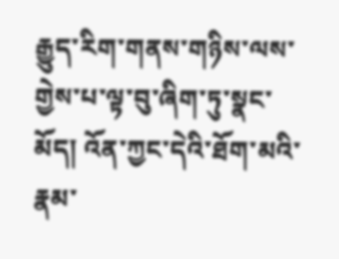རྒྱུད་རིག་གནས་གཉིས་ལས་གྱེས་པ་ལྟ་བུ་ཞིག་ཏུ་སྣང་མོད། འོན་ཀྱང་དེའི་ཐོག་མའི་རྣམ་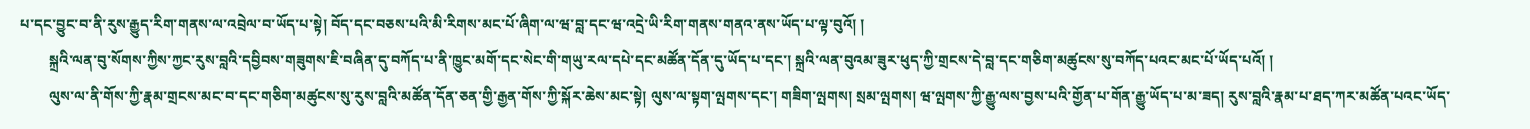པ་དང་བྱུང་བ་ནི་རུས་རྒྱུད་རིག་གནས་ལ་འབྲེལ་བ་ཡོད་པ་སྟེ། བོད་དང་བཅས་པའི་མི་རིགས་མང་པོ་ཞིག་ལ་ཝ་བླ་དང་ཝ་འདྲེ་ཡི་རིག་གནས་གནའ་ནས་ཡོད་པ་ལྟ་བུའོ། །
        སྐྲའི་ལན་བུ་སོགས་ཀྱིས་ཀྱང་རུས་བླའི་དབྱིབས་གཟུགས་ཇི་བཞིན་དུ་བཀོད་པ་ནི་ཁྱུང་མགོ་དང་སེང་གི་གཡུ་རལ་དཔེ་དང་མཚོན་དོན་དུ་ཡོད་པ་དང་། སྐྲའི་ལན་བུའམ་ཟུར་ཕུད་ཀྱི་གྲངས་དེ་བླ་དང་གཅིག་མཚུངས་སུ་བཀོད་པའང་མང་པོ་ཡོད་པའོ། །
        ལུས་ལ་ནི་གོས་ཀྱི་རྣམ་གྲངས་མང་བ་དང་གཅིག་མཚུངས་སུ་རུས་བླའི་མཚོན་དོན་ཅན་གྱི་རྒྱན་གོས་ཀྱི་སྐོར་ཆེས་མང་སྟེ། ལུས་ལ་སྟག་ལྤགས་དང་། གཟིག་ལྤགས། སྲམ་ལྤགས། ཝ་ལྤགས་ཀྱི་རྒྱུ་ལས་བྱས་པའི་གྱོན་པ་གོན་རྒྱུ་ཡོད་པ་མ་ཟད། རུས་བླའི་རྣམ་པ་ཐད་ཀར་མཚོན་པའང་ཡོད་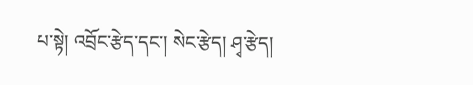པ་སྟེ། འབྲོང་རྩེད་དང་། སེང་རྩེད། ཤྭ་རྩེད།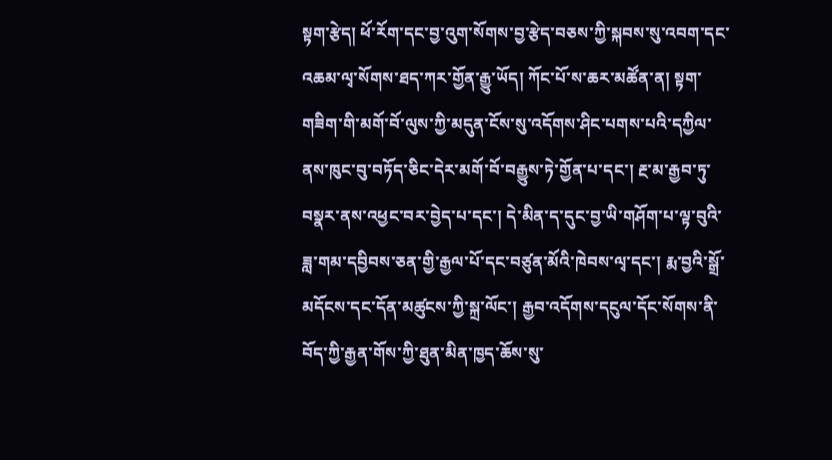སྟག་རྩེད། ཕོ་རོག་དང་བྱ་འུག་སོགས་བྱ་རྩེད་བཅས་ཀྱི་སྐབས་སུ་འབག་དང་འཆམ་ལྭ་སོགས་ཐད་ཀར་གྱོན་རྒྱུ་ཡོད། ཀོང་པོ་ས་ཆར་མཚོན་ན། སྟག་གཟིག་གི་མགོ་བོ་ལུས་ཀྱི་མདུན་ངོས་སུ་འདོགས་ཤིང་པགས་པའི་དཀྱིལ་ནས་ཁུང་བུ་བཏོད་ཅིང་དེར་མགོ་བོ་བརྒྱུས་ཏེ་གྱོན་པ་དང་། རྔ་མ་རྒྱབ་ཏུ་བསྣར་ནས་འཕྱང་བར་བྱེད་པ་དང་། དེ་མིན་ད་དུང་བྱ་ཡི་གཤོག་པ་ལྟ་བུའི་ཟླ་གམ་དབྱིབས་ཅན་གྱི་རྒྱལ་པོ་དང་བཙུན་མོའི་ཁེབས་ལྭ་དང་། རྨ་བྱའི་སྒྲོ་མདོངས་དང་དོན་མཚུངས་ཀྱི་སྐྲ་ལོང་། རྒྱབ་འདོགས་དངུལ་དོང་སོགས་ནི་བོད་ཀྱི་རྒྱན་གོས་ཀྱི་ཐུན་མིན་ཁྱད་ཆོས་སུ་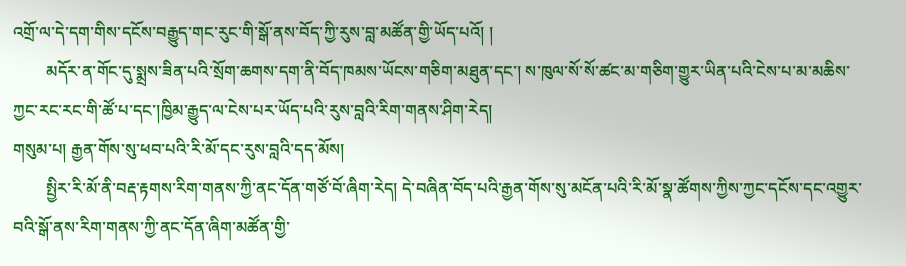འགྲོ་ལ་དེ་དག་གིས་དངོས་བརྒྱུད་གང་རུང་གི་སྒོ་ནས་བོད་ཀྱི་རུས་བླ་མཚོན་གྱི་ཡོད་པའོ། །
        མདོར་ན་གོང་དུ་སྨྲས་ཟིན་པའི་སྲོག་ཆགས་དག་ནི་བོད་ཁམས་ཡོངས་གཅིག་མཐུན་དང་། ས་ཁུལ་སོ་སོ་ཚང་མ་གཅིག་གྱུར་ཡིན་པའི་ངེས་པ་མ་མཆིས་ཀྱང་རང་རང་གི་ཚོ་པ་དང་།ཁྱིམ་རྒྱུད་ལ་ངེས་པར་ཡོད་པའི་རུས་བླའི་རིག་གནས་ཤིག་རེད།
གསུམ་པ། རྒྱན་གོས་སུ་ཕབ་པའི་རི་མོ་དང་རུས་བླའི་དད་མོས།
        སྤྱིར་རི་མོ་ནི་བརྡ་རྟགས་རིག་གནས་ཀྱི་ནང་དོན་གཙོ་བོ་ཞིག་རེད། དེ་བཞིན་བོད་པའི་རྒྱན་གོས་སུ་མངོན་པའི་རི་མོ་སྣ་ཚོགས་ཀྱིས་ཀྱང་དངོས་དང་འགྱུར་བའི་སྒོ་ནས་རིག་གནས་ཀྱི་ནང་དོན་ཞིག་མཚོན་གྱི་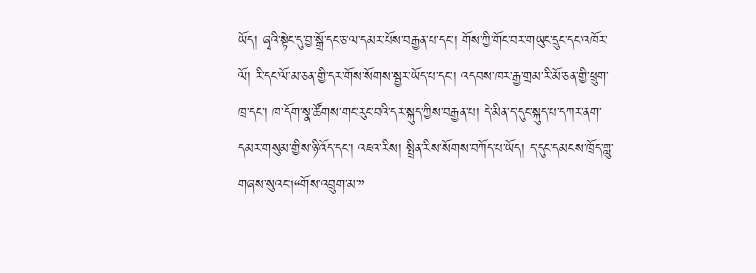ཡོད། ཞྭའི་སྟེང་དུ་བྱ་སྒྲོ་དང་ཅ་ལ་དམར་པོས་བརྒྱན་པ་དང་། གོས་ཀྱི་གོང་བར་གཡུང་དྲུང་དང་འཁོར་ལོ། རི་དང་ལོ་མ་ཅན་གྱི་དར་གོས་སོགས་སྦྱར་ཡོད་པ་དང་། འདབས་ཁར་རྒྱ་གྲམ་རི་མོ་ཅན་གྱི་ཕྲུག་ཁྲ་དང་། ཁ་དོག་སྣ་ཚོགས་གང་རུང་བའི་དར་སྐུད་ཀྱིས་བརྒྱན་པ། དེ་མིན་ད་དུང་སྐུད་པ་དཀར་ནག་དམར་གསུམ་གྱིས་ཉི་འོད་དང་། འཇའ་རིས། སྤྲིན་རིས་སོགས་བཀོད་པ་ཡོད། ད་དུང་དམངས་ཁྲོད་གླུ་གཞས་སུའང།“གོས་འབྲུག་མ་”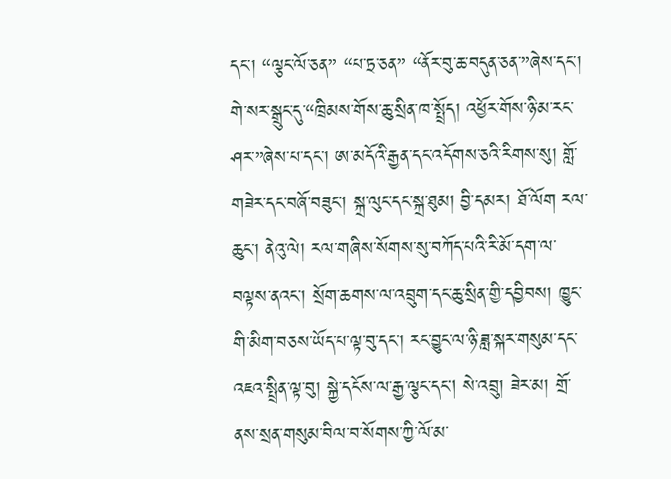དང་། “ལྕང་ལོ་ཅན” “པ་ཏྲ་ཅན” “ནོར་བུ་ཆ་བདུན་ཅན་”ཞེས་དང་། གེ་སར་སྒྲུང་དུ་“ཁྲིམས་གོས་ཆུ་སྲིན་ཁ་སྤྲོད། འཕྱོར་གོས་ཉི་མ་རང་ཤར་”ཞེས་པ་དང་། ཨ་མདོའི་རྒྱན་དང་འདོགས་ཅའི་རིགས་སུ། གློ་གཟེར་དང་བཞོ་བཟུང་། སྐྲ་ལུང་དང་སྐྲ་ཐུམ། བྱི་དམར། ཐོ་ལོག རལ་ཆུང་། ནེའུ་ལེ། རལ་གཞིས་སོགས་སུ་བཀོད་པའི་རི་མོ་དག་ལ་བལྟས་ནའང་། སྲོག་ཆགས་ལ་འབྲུག་དང་ཆུ་སྲིན་གྱི་དབྱིབས། ཁྱུང་གི་མིག་བཅས་ཡོད་པ་ལྟ་བུ་དང་། རང་བྱུང་ལ་ཉི་ཟླ་སྐར་གསུམ་དང་འཇའ་སྤྲིན་ལྟ་བུ། སྐྱེ་དངོས་ལ་རྒྱ་ལྕང་དང། སེ་འབྲུ། ཟེར་མ། གྲོ་ནས་སྲན་གསུམ་བིལ་བ་སོགས་ཀྱི་ལོ་མ་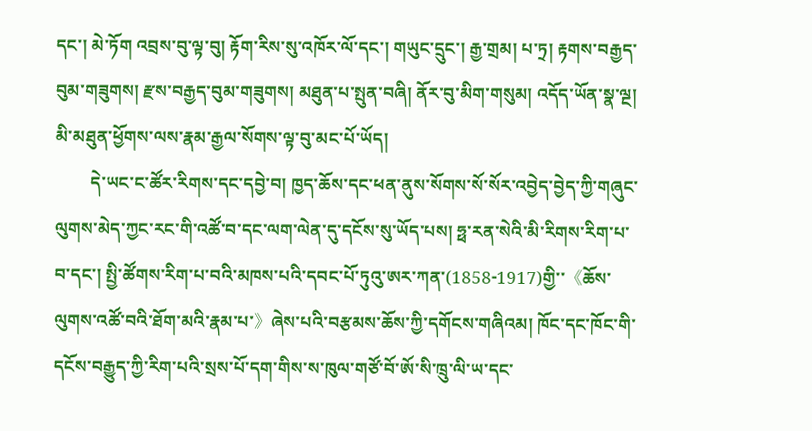དང་། མེ་ཏོག འབྲས་བུ་ལྟ་བུ། རྟོག་རིས་སུ་འཁོར་ལོ་དང་། གཡུང་དྲུང་། རྒྱ་གྲམ། པ་ཏྲ། རྟགས་བརྒྱད་བུམ་གཟུགས། རྫས་བརྒྱད་བུམ་གཟུགས། མཐུན་པ་སྤུན་བཞི། ནོར་བུ་མིག་གསུམ། འདོད་ཡོན་སྣ་ལྔ། མི་མཐུན་ཕྱོགས་ལས་རྣམ་རྒྱལ་སོགས་ལྟ་བུ་མང་པོ་ཡོད།
        དེ་ཡང་ང་ཚོར་རིགས་དང་དབྱེ་བ། ཁྱད་ཆོས་དང་ཕན་ནུས་སོགས་སོ་སོར་འབྱེད་བྱེད་ཀྱི་གཞུང་ལུགས་མེད་ཀྱང་རང་གི་འཚོ་བ་དང་ལག་ལེན་དུ་དངོས་སུ་ཡོད་པས། ཧྥ་རན་སེའི་མི་རིགས་རིག་པ་བ་དང་། སྤྱི་ཚོགས་རིག་པ་བའི་མཁས་པའི་དབང་པོ་ཏུའུ་ཨར་ཀན་(1858-1917)གྱི་་《ཆོས་ལུགས་འཚོ་བའི་ཐོག་མའི་རྣམ་པ་》ཞེས་པའི་བརྩམས་ཆོས་ཀྱི་དགོངས་གཞིའམ། ཁོང་དང་ཁོང་གི་དངོས་བརྒྱུད་ཀྱི་རིག་པའི་སྲས་པོ་དག་གིས་ས་ཁུལ་གཙོ་བོ་ཨོ་སི་ཁྲུ་ལི་ཡ་དང་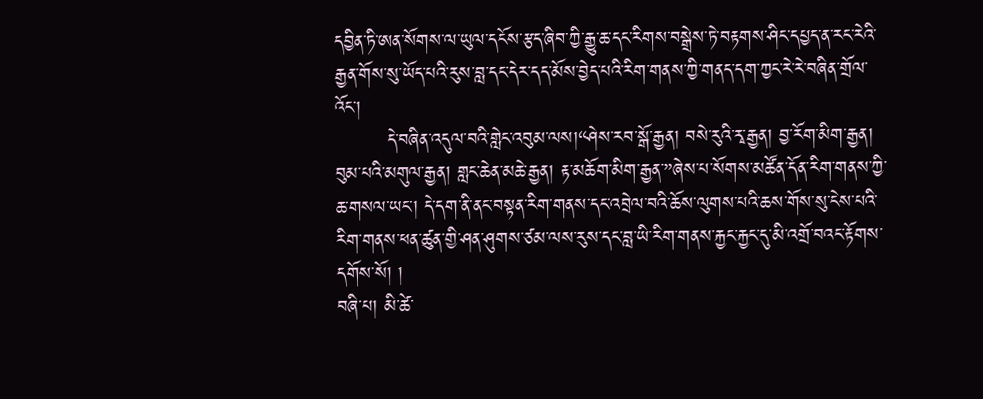དབྱིན་ཏི་ཨན་སོགས་ལ་ཡུལ་དངོས་རྩད་ཞིབ་ཀྱི་རྒྱུ་ཆ་དང་རིགས་བསྒྲེས་ཏེ་བརྟགས་ཤིང་དཔྱད་ན་རང་རེའི་རྒྱན་གོས་སུ་ཡོད་པའི་རུས་བླ་དང་དེར་དད་མོས་བྱེད་པའི་རིག་གནས་ཀྱི་གནད་དག་ཀྱང་རེ་རེ་བཞིན་གྲོལ་འོང་།
        དེ་བཞིན་འདུལ་བའི་གླེང་འབུམ་ལས།“ཤེས་རབ་སྒོ་རྒྱན། བསེ་རུའི་རྭ་རྒྱན། བྱ་རོག་མིག་རྒྱན། བུམ་པའི་མགུལ་རྒྱན། གླང་ཆེན་མཆེ་རྒྱན། རྟ་མཆོག་མིག་རྒྱན་”ཞེས་པ་སོགས་མཚོན་དོན་རིག་གནས་ཀྱི་ཆ་གསལ་ཡང་། དེ་དག་ནི་ནང་བསྟན་རིག་གནས་དང་འབྲེལ་བའི་ཆོས་ལུགས་པའི་ཆས་གོས་སུ་ངེས་པའི་རིག་གནས་ཕན་ཚུན་གྱི་ཤན་ཤུགས་ཙམ་ལས་རུས་དང་བླ་ཡི་རིག་གནས་རྐྱང་རྐྱང་དུ་མི་འགྲོ་བའང་རྟོགས་དགོས་སོ། །
བཞི་པ། མི་ཚེ་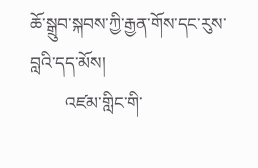ཆོ་སྒྲུབ་སྐབས་ཀྱི་རྒྱན་གོས་དང་རུས་བླའི་དད་མོས།
        འཛམ་གླིང་གི་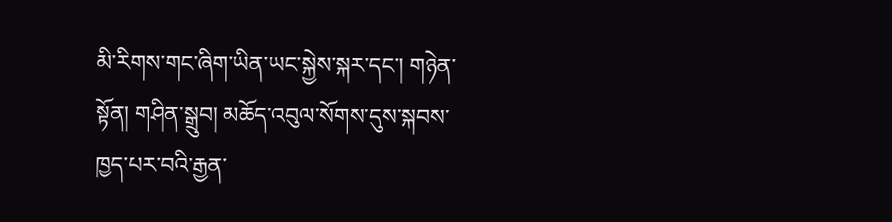མི་རིགས་གང་ཞིག་ཡིན་ཡང་སྐྱེས་སྐར་དང་། གཉེན་སྟོན། གཤིན་སྒྲུབ། མཆོད་འབུལ་སོགས་དུས་སྐབས་ཁྱད་པར་བའི་རྒྱན་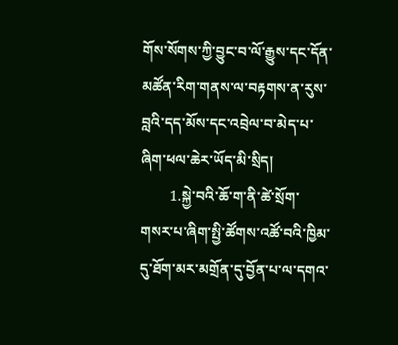གོས་སོགས་ཀྱི་བྱུང་བ་ལོ་རྒྱུས་དང་དོན་མཚོན་རིག་གནས་ལ་བརྟགས་ན་རུས་བླའི་དད་མོས་དང་འབྲེལ་བ་མེད་པ་ཞིག་ཕལ་ཆེར་ཡོད་མི་སྲིད།
        1.སྐྱེ་བའི་ཆོ་ག་ནི་ཚེ་སྲོག་གསར་པ་ཞིག་སྤྱི་ཚོགས་འཚོ་བའི་ཁྱིམ་དུ་ཐོག་མར་མགྲོན་དུ་བྱོན་པ་ལ་དགའ་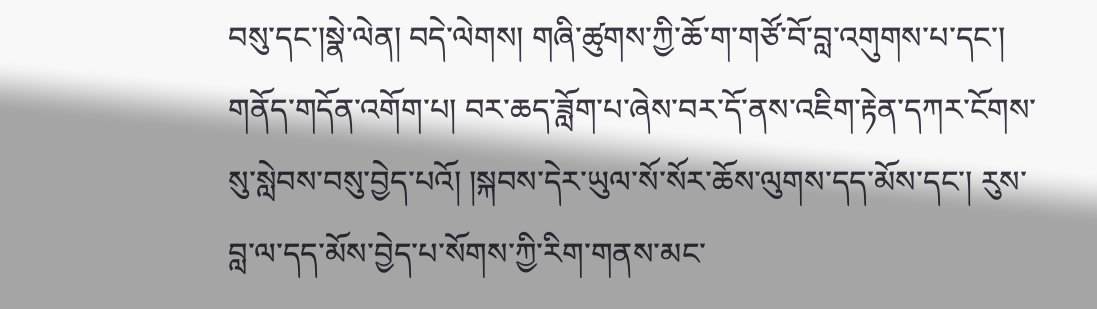བསུ་དང་།སྣེ་ལེན། བདེ་ལེགས། གཞི་ཚུགས་ཀྱི་ཆོ་ག་གཙོ་བོ་བླ་འགུགས་པ་དང་། གནོད་གདོན་འགོག་པ། བར་ཆད་ཟློག་པ་ཞེས་བར་དོ་ནས་འཇིག་རྟེན་དཀར་ངོགས་སུ་སླེབས་བསུ་བྱེད་པའོ། །སྐབས་དེར་ཡུལ་སོ་སོར་ཆོས་ལུགས་དད་མོས་དང་། རུས་བླ་ལ་དད་མོས་བྱེད་པ་སོགས་ཀྱི་རིག་གནས་མང་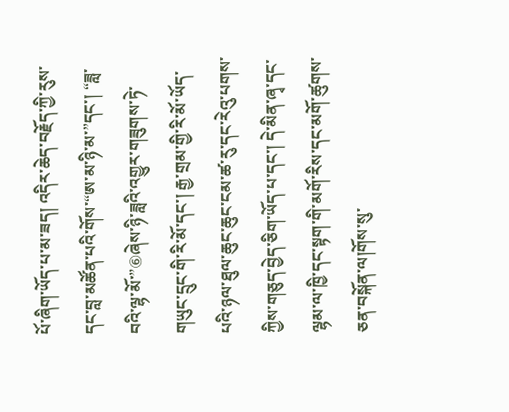པོ་ཞིག་ཡོད་པ་མ་ཟད། འདིར་ཆེད་བརྗོད་ཀྱི་རུས་དང་བླ་མཚོན་པའི་གོས་“ཨ་མ་ཉི་མ་”དང་། “ཟླ་བའི་ལྷ་མོ་”⑥ཞེས་ཉི་ཟླའི་འགྱུར་གཟུགས་ཏེ་གཡུང་དྲུང་གི་རི་མོ་དང་། རྒྱ་གྲམ་གྱི་རི་མོ་ཡོད་པའི་ཉལ་ཐུལ་ཆུང་ཆུང་ངམ་ཚ་རུ་དང་རེའུ་པགས་ཀྱིས་གཅུད་བྱེད་ཅིག་ཡོད་པ་དང་། དེ་མིན་ཞྭ་དང་ལྷམ་ལ་ཁྱི་དང་སྟག་གི་མགོ་རིས་དང་མགོ་ཚུགས་ཅན་བསྐོན་ལ།གོས་སུ་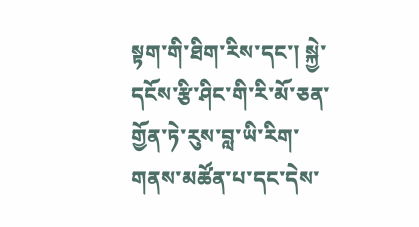སྟག་གི་ཐིག་རིས་དང་། སྐྱེ་དངོས་རྩི་ཤིང་གི་རི་མོ་ཅན་གྱོན་ཏེ་རུས་བླ་ཡི་རིག་གནས་མཚོན་པ་དང་དེས་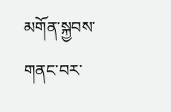མགོན་སྐྱབས་གནང་བར་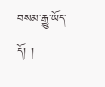བསམ་རྒྱུ་ཡོད་དོ། །